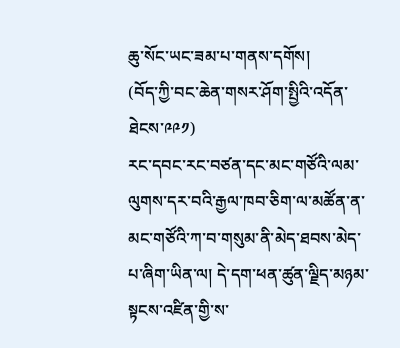ཆུ་སོང་ཡང་ཟམ་པ་གནས་དགོས།
(བོད་ཀྱི་བང་ཆེན་གསར་ཤོག་སྤྱིའི་འདོན་ཐེངས་༩༩༡)
རང་དབང་རང་བཙན་དང་མང་གཙོའི་ལམ་ལུགས་དར་བའི་རྒྱལ་ཁབ་ཅིག་ལ་མཚོན་ན་མང་གཙོའི་ཀ་བ་གསུམ་ནི་མེད་ཐབས་མེད་པ་ཞིག་ཡིན་ལ། དེ་དག་ཕན་ཚུན་ལྗིད་མཉམ་སྟངས་འཛིན་གྱི་ས་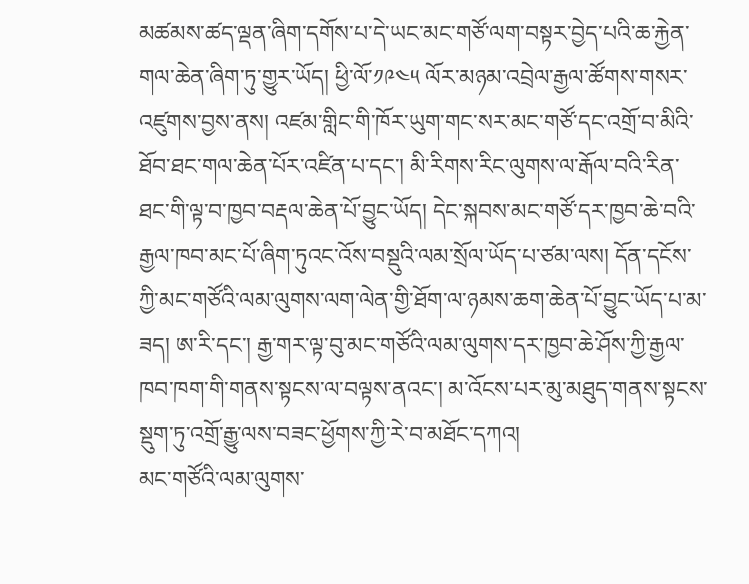མཚམས་ཚད་ལྡན་ཞིག་དགོས་པ་དེ་ཡང་མང་གཙོ་ལག་བསྟར་བྱེད་པའི་ཆ་རྐྱེན་གལ་ཆེན་ཞིག་ཏུ་གྱུར་ཡོད། ཕྱི་ལོ་༡༩༤༥ ལོར་མཉམ་འབྲེལ་རྒྱལ་ཚོགས་གསར་འཛུགས་བྱས་ནས། འཛམ་གླིང་གི་ཁོར་ཡུག་གང་སར་མང་གཙོ་དང་འགྲོ་བ་མིའི་ཐོབ་ཐང་གལ་ཆེན་པོར་འཛིན་པ་དང་། མི་རིགས་རིང་ལུགས་ལ་རྒོལ་བའི་རིན་ཐང་གི་ལྟ་བ་ཁྱབ་བརྡལ་ཆེན་པོ་བྱུང་ཡོད། དེང་སྐབས་མང་གཙོ་དར་ཁྱབ་ཆེ་བའི་རྒྱལ་ཁབ་མང་པོ་ཞིག་ཏུའང་འོས་བསྡུའི་ལམ་སྲོལ་ཡོད་པ་ཙམ་ལས། དོན་དངོས་ཀྱི་མང་གཙོའི་ལམ་ལུགས་ལག་ལེན་གྱི་ཐོག་ལ་ཉམས་ཆག་ཆེན་པོ་བྱུང་ཡོད་པ་མ་ཟད། ཨ་རི་དང་། རྒྱ་གར་ལྟ་བུ་མང་གཙོའི་ལམ་ལུགས་དར་ཁྱབ་ཆེ་ཤོས་ཀྱི་རྒྱལ་ཁབ་ཁག་གི་གནས་སྟངས་ལ་བལྟས་ནའང་། མ་འོངས་པར་མུ་མཐུད་གནས་སྟངས་སྡུག་ཏུ་འགྲོ་རྒྱུ་ལས་བཟང་ཕྱོགས་ཀྱི་རེ་བ་མཐོང་དཀའ།
མང་གཙོའི་ལམ་ལུགས་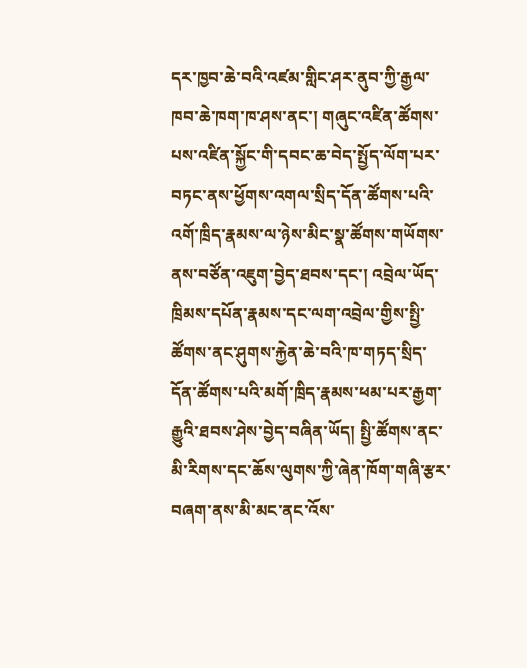དར་ཁྱབ་ཆེ་བའི་འཛམ་གླིང་ཤར་ནུབ་ཀྱི་རྒྱལ་ཁབ་ཆེ་ཁག་ཁ་ཤས་ནང་། གཞུང་འཛིན་ཚོགས་པས་འཛིན་སྐྱོང་གི་དབང་ཆ་བེད་སྤྱོད་ལོག་པར་བཏང་ནས་ཕྱོགས་འགལ་སྲིད་དོན་ཚོགས་པའི་འགོ་ཁྲིད་རྣམས་ལ་ཉེས་མིང་སྣ་ཚོགས་གཡོགས་ནས་བཙོན་འཇུག་བྱེད་ཐབས་དང་། འབྲེལ་ཡོད་ཁྲིམས་དཔོན་རྣམས་དང་ལག་འབྲེལ་གྱིས་སྤྱི་ཚོགས་ནང་ཤུགས་རྐྱེན་ཆེ་བའི་ཁ་གཏད་སྲིད་དོན་ཚོགས་པའི་མགོ་ཁྲིད་རྣམས་ཕམ་པར་རྒྱག་རྒྱུའི་ཐབས་ཤེས་བྱེད་བཞིན་ཡོད། སྤྱི་ཚོགས་ནང་མི་རིགས་དང་ཆོས་ལུགས་ཀྱི་ཞེན་ཁོག་གཞི་རྩར་བཞག་ནས་མི་མང་ནང་འོས་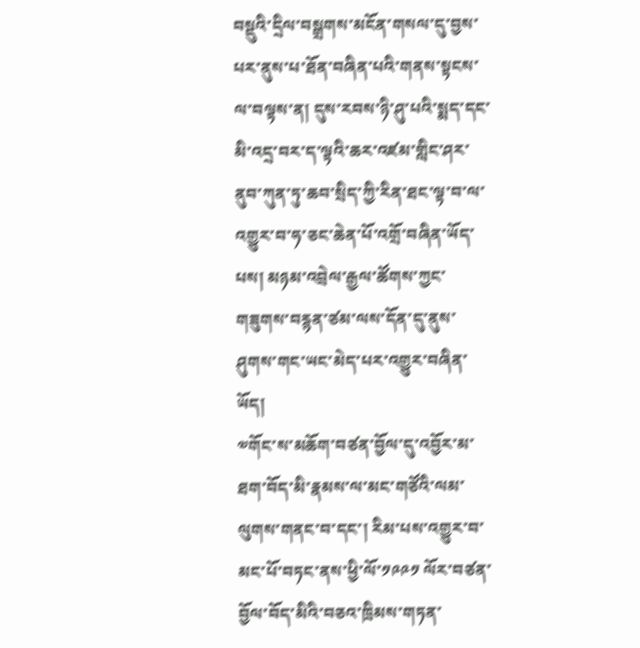བསྡུའི་དྲིལ་བསྒྲགས་མངོན་གསལ་དུ་བྱས་པར་ནུས་པ་ཐོན་བཞིན་པའི་གནས་སྟངས་ལ་བལྟས་ན། དུས་རབས་ཉི་ཤུ་པའི་སྨད་དང་མི་འདྲ་བར་ད་ལྟའི་ཆར་འཛམ་གླིང་ཤར་ནུབ་ཀུན་ཏུ་ཆབ་སྲིད་ཀྱི་རིན་ཐང་ལྟ་བ་ལ་འགྱུར་བ་ཧ་ཅང་ཆེན་པོ་འགྲོ་བཞིན་ཡོད་པས། མཉམ་འབྲེལ་རྒྱལ་ཚོགས་ཀྱང་གཟུགས་བརྙན་ཙམ་ལས་དོན་དུ་ནུས་ཤུགས་གང་ཡང་མེད་པར་འགྱུར་བཞིན་ཡོད།
༧གོང་ས་མཆོག་བཙན་བྱོལ་དུ་འབྱོར་མ་ཐག་བོད་མི་རྣམས་ལ་མང་གཙོའི་ལམ་ལུགས་གནང་བ་དང་། རིམ་པས་འགྱུར་བ་མང་པོ་བཏང་ནས་ཕྱི་ལོ་༡༩༩༡ ལོར་བཙན་བྱོལ་བོད་མིའི་བཅའ་ཁྲིམས་གཏན་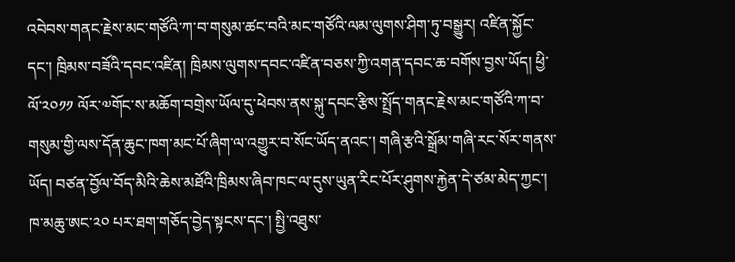འབེབས་གནང་རྗེས་མང་གཙོའི་ཀ་བ་གསུམ་ཚང་བའི་མང་གཙོའི་ལམ་ལུགས་ཤིག་ཏུ་བསྒྱུར། འཛིན་སྐྱོང་དང་། ཁྲིམས་བཟོའི་དབང་འཛིན། ཁྲིམས་ལུགས་དབང་འཛིན་བཅས་ཀྱི་འགན་དབང་ཆ་བགོས་བྱས་ཡོད། ཕྱི་ལོ་༢༠༡༡ ལོར་༧གོང་ས་མཆོག་བགྲེས་ཡོལ་དུ་ཕེབས་ནས་སྐུ་དབང་རྩིས་སྤྲོད་གནང་རྗེས་མང་གཙོའི་ཀ་བ་གསུམ་གྱི་ལས་དོན་ཆུང་ཁག་མང་པོ་ཞིག་ལ་འགྱུར་བ་སོང་ཡོད་ནའང་། གཞི་རྩའི་སྒྲོམ་གཞི་རང་སོར་གནས་ཡོད། བཙན་བྱོལ་བོད་མིའི་ཆེས་མཐོའི་ཁྲིམས་ཞིབ་ཁང་ལ་དུས་ཡུན་རིང་པོར་ཤུགས་རྐྱེན་དེ་ཙམ་མེད་ཀྱང་། ཁ་མཆུ་ཨང་༢༠ པར་ཐག་གཅོད་བྱེད་སྟངས་དང་། སྤྱི་འཐུས་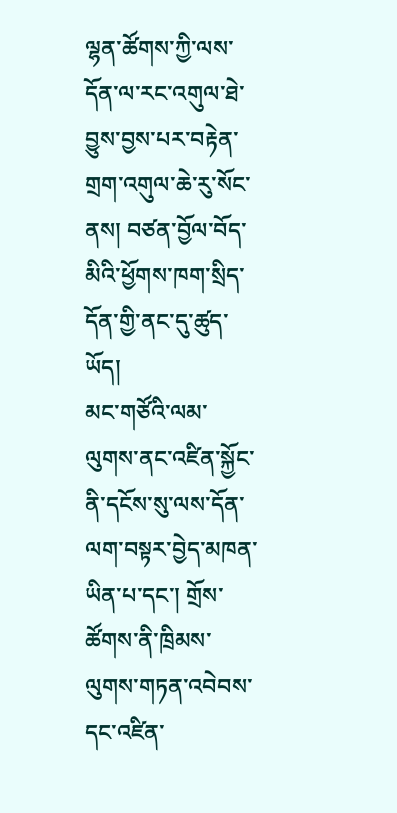ལྷན་ཚོགས་ཀྱི་ལས་དོན་ལ་རང་འགུལ་ཐེ་བྱུས་བྱས་པར་བརྟེན་གྲག་འགུལ་ཆེ་རུ་སོང་ནས། བཙན་བྱོལ་བོད་མིའི་ཕྱོགས་ཁག་སྲིད་དོན་གྱི་ནང་དུ་ཚུད་ཡོད།
མང་གཙོའི་ལམ་ལུགས་ནང་འཛིན་སྐྱོང་ནི་དངོས་སུ་ལས་དོན་ལག་བསྟར་བྱེད་མཁན་ཡིན་པ་དང་། གྲོས་ཚོགས་ནི་ཁྲིམས་ལུགས་གཏན་འབེབས་དང་འཛིན་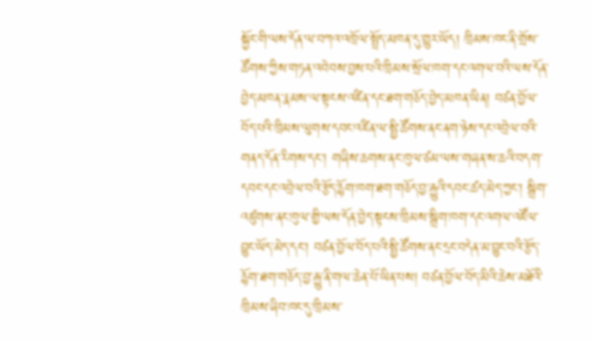སྐྱོང་གི་ལས་དོན་ལ་བཀའ་འཁྲོལ་སྤྲོད་མཁན་དུ་གྱུར་ཡོད། ཁྲིམས་ཁང་ནི་གྲོས་ཚོགས་ཀྱིས་གཏན་འབེབས་བྱས་པའི་ཁྲིམས་སྲོལ་ཁག་དང་འགལ་བའི་ལས་དོན་བྱེད་མཁན་རྣམས་ལ་སྟངས་འཛིན་དང་ཐག་གཅོད་བྱེད་མཁན་ཡིན། བཙན་བྱོལ་བོད་པའི་ཁྲིམས་ལུགས་དབང་འཛིན་ལ་སྤྱི་ཚོགས་ནང་ནག་ཉེས་དང་འབྲེལ་བའི་གནད་དོན་རིགས་དང་། གཞིས་ཆགས་ནང་ཁུལ་ཙམ་ལས་གཞན་ས་ཆའི་བདག་དབང་དང་འབྲེལ་བའི་རྩོད་རྙོག་ཁག་ཐག་གཅོད་བྱ་རྒྱུའི་དབང་ཚད་མེད་ཀྱང་། སྒྲིག་འཛུགས་ནང་ཁུལ་གྱི་ལས་དོན་བྱེད་སྟངས་ཁྲིམས་སྒྲིག་ཁག་དང་འགལ་འཛོལ་བྱུང་ཡོད་མེད་དང་། བཙན་བྱོལ་བོད་པའི་སྤྱི་ཚོགས་ནང་དྲང་བདེན་མ་བྱུང་བའི་རྩོད་རྙོག་ཐག་གཅོད་བྱ་རྒྱུ་ནི་གལ་ཆེན་པོ་ཡིན་པས། བཙན་བྱོལ་བོད་མིའི་ཆེས་མཐོའི་ཁྲིམས་ཞིབ་ཁང་དུ་ཁྲིམས་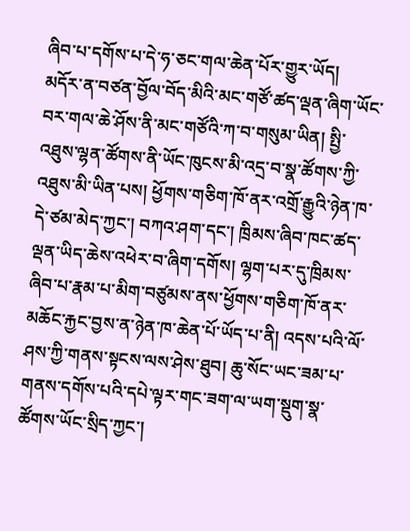ཞིབ་པ་དགོས་པ་དེ་ཧ་ཅང་གལ་ཆེན་པོར་གྱུར་ཡོད།
མདོར་ན་བཙན་བྱོལ་བོད་མིའི་མང་གཙོ་ཚད་ལྡན་ཞིག་ཡོང་བར་གལ་ཆེ་ཤོས་ནི་མང་གཙོའི་ཀ་བ་གསུམ་ཡིན། སྤྱི་འཐུས་ལྷན་ཚོགས་ནི་ཡོང་ཁུངས་མི་འདྲ་བ་སྣ་ཚོགས་ཀྱི་འཐུས་མི་ཡིན་པས། ཕྱོགས་གཅིག་ཁོ་ནར་འགྲོ་རྒྱུའི་ཉེན་ཁ་དེ་ཙམ་མེད་ཀྱང་། བཀའ་ཤག་དང་། ཁྲིམས་ཞིབ་ཁང་ཚད་ལྡན་ཡིད་ཆེས་འཕེར་བ་ཞིག་དགོས། ལྷག་པར་དུ་ཁྲིམས་ཞིབ་པ་རྣམ་པ་མིག་བཙུམས་ནས་ཕྱོགས་གཅིག་ཁོ་ནར་མཆོང་རྐྱང་བྱས་ན་ཉེན་ཁ་ཆེན་པོ་ཡོད་པ་ནི། འདས་པའི་ལོ་ཤས་ཀྱི་གནས་སྟངས་ལས་ཤེས་ཐུབ། ཆུ་སོང་ཡང་ཟམ་པ་གནས་དགོས་པའི་དཔེ་ལྟར་གང་ཟག་ལ་ཡག་སྡུག་སྣ་ཚོགས་ཡོང་སྲིད་ཀྱང་།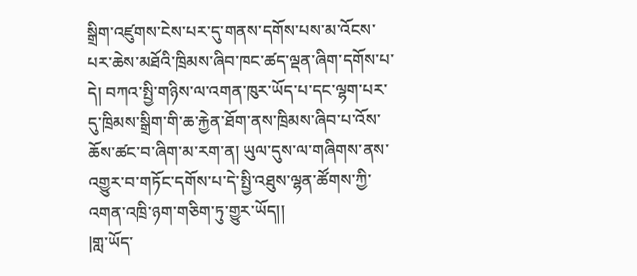སྒྲིག་འཛུགས་ངེས་པར་དུ་གནས་དགོས་པས་མ་འོངས་པར་ཆེས་མཐོའི་ཁྲིམས་ཞིབ་ཁང་ཚད་ལྡན་ཞིག་དགོས་པ་དེ། བཀའ་སྤྱི་གཉིས་ལ་འགན་ཁུར་ཡོད་པ་དང་ལྷག་པར་དུ་ཁྲིམས་སྒྲིག་གི་ཆ་རྐྱེན་ཐོག་ནས་ཁྲིམས་ཞིབ་པ་འོས་ཆོས་ཚང་བ་ཞིག་མ་རག་ན། ཡུལ་དུས་ལ་གཞིགས་ནས་འགྱུར་བ་གཏོང་དགོས་པ་དེ་སྤྱི་འཐུས་ལྷན་ཚོགས་ཀྱི་འགན་འཁྲི་ཉག་གཅིག་ཏུ་གྱུར་ཡོད།།
|གླ་ཡོད་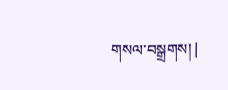གསལ་བསྒྲགས། |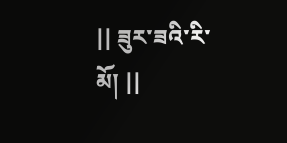|| ཟུར་ཟའི་རི་མོ། ||